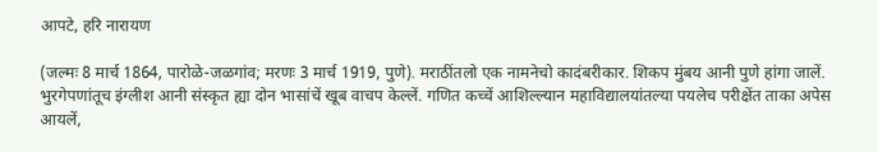आपटे, हरि नारायण

(जल्मः 8 मार्च 1864, पारोळे-जळगांव; मरणः 3 मार्च 1919, पुणे). मराठींतलो एक नामनेचो कादंबरीकार. शिकप मुंबय आनी पुणे हांगा जालें. भुरगेपणांतूच इंग्लीश आनी संस्कृत ह्या दोन भासांचें खूब वाचप केल्लें. गणित कच्चें आशिल्ल्यान महाविद्यालयांतल्या पयलेच परीक्षेंत ताका अपेस आयलें,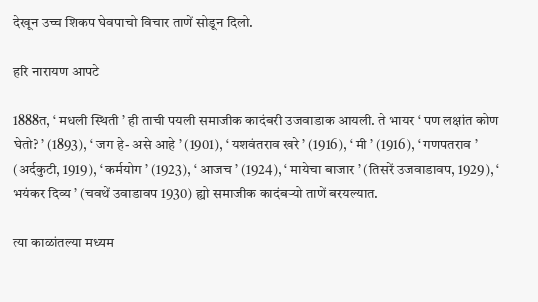देखून उच्च शिकप घेवपाचो विचार ताणें सोडून दिलो.

हरि नारायण आपटे

1888त, ‘ मधली स्थिती ’ ही ताची पयली समाजीक कादंबरी उजवाडाक आयली. ते भायर ‘ पण लक्षांत कोण घेतो? ’ (1893), ‘ जग हे- असे आहे ’ (1901), ‘ यशवंतराव खरे ’ (1916), ‘ मी ’ (1916), ‘ गणपतराव ’ (अर्दकुटी, 1919), ‘ कर्मयोग ’ (1923), ‘ आजच ’ (1924), ‘ मायेचा बाजार ’ (तिसरें उजवाडावप, 1929), ‘ भयंकर दिव्य ’ (चवथें उवाडावप 1930) ह्यो समाजीक कादंबऱ्यो ताणें बरयल्यात.

त्या काळांतल्या मध्यम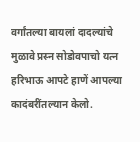वर्गांतल्या बायलां दादल्यांचे मुळावे प्रस्न सोडोवपाचो यत्न हरिभाऊ आपटे हाणें आपल्या कादंबरींतल्यान केलो.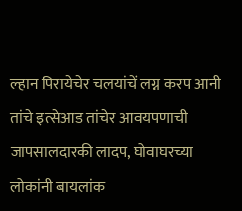ल्हान पिरायेचेर चलयांचें लग्न करप आनी तांचे इत्सेआड तांचेर आवयपणाची जापसालदारकी लादप, घोवाघरच्या लोकांनी बायलांक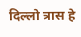दिल्लो त्रास हे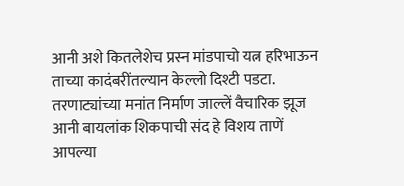आनी अशे कितलेशेच प्रस्न मांडपाचो यत्न हरिभाऊन ताच्या कादंबरींतल्यान केल्लो दिश्टी पडटा. तरणाट्यांच्या मनांत निर्माण जाल्लें वैचारिक झूज आनी बायलांक शिकपाची संद हे विशय ताणें आपल्या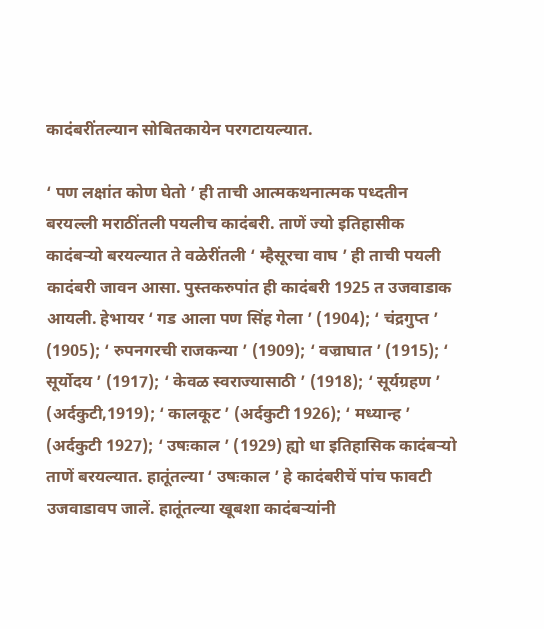कादंबरींतल्यान सोबितकायेन परगटायल्यात.

‘ पण लक्षांत कोण घेतो ’ ही ताची आत्मकथनात्मक पध्दतीन बरयल्ली मराठींतली पयलीच कादंबरी. ताणें ज्यो इतिहासीक कादंबऱ्यो बरयल्यात ते वळेरींतली ‘ म्हैसूरचा वाघ ’ ही ताची पयली कादंबरी जावन आसा. पुस्तकरुपांत ही कादंबरी 1925 त उजवाडाक आयली. हेभायर ‘ गड आला पण सिंह गेला ’ (1904); ‘ चंद्रगुप्त ’ (1905); ‘ रुपनगरची राजकन्या ’ (1909); ‘ वज्राघात ’ (1915); ‘ सूर्योदय ’ (1917); ‘ केवळ स्वराज्यासाठी ’ (1918); ‘ सूर्यग्रहण ’ (अर्दकुटी,1919); ‘ कालकूट ’ (अर्दकुटी 1926); ‘ मध्यान्ह ’ (अर्दकुटी 1927); ‘ उषःकाल ’ (1929) ह्यो धा इतिहासिक कादंबऱ्यो ताणें बरयल्यात. हातूंतल्या ‘ उषःकाल ’ हे कादंबरीचें पांच फावटी उजवाडावप जालें. हातूंतल्या खूबशा कादंबऱ्यांनी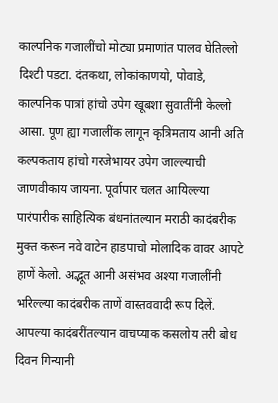काल्पनिक गजालींचो मोट्या प्रमाणांत पालव घेतिल्लो दिश्टी पडटा. दंतकथा, लोकांकाणयो, पोवाडे, काल्पनिक पात्रां हांचो उपेग खूबशा सुवातींनी केल्लो आसा. पूण ह्या गजालींक लागून कृत्रिमताय आनी अति कल्पकताय हांचो गरजेभायर उपेग जाल्ल्याची जाणवीकाय जायना. पूर्वापार चलत आयिल्ल्या पारंपारीक साहित्यिक बंधनांतल्यान मराठी कादंबरीक मुक्त करून नवे वाटेन हाडपाचो मोलादिक वावर आपटे हाणें केलो. अद्भूत आनी असंभव अश्या गजालींनी भरिल्ल्या कादंबरीक ताणें वास्तववादी रूप दिलें. आपल्या कादंबरींतल्यान वाचप्याक कसलोय तरी बोध दिवन गिन्यानी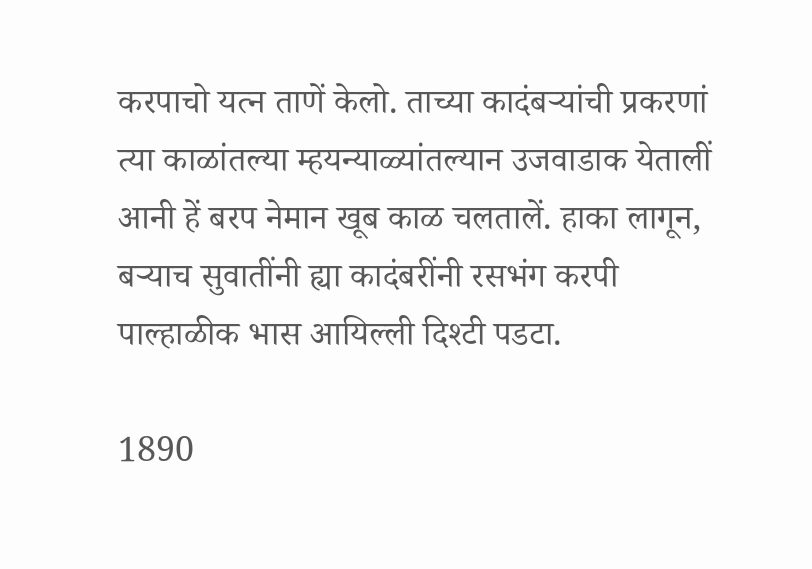करपाचो यत्न ताणें केलो. ताच्या कादंबऱ्यांची प्रकरणां त्या काळांतल्या म्हयन्याळ्यांतल्यान उजवाडाक येतालीं आनी हें बरप नेमान खूब काळ चलतालें. हाका लागून, बऱ्याच सुवातींनी ह्या कादंबरींनी रसभंग करपी पाल्हाळीक भास आयिल्ली दिश्टी पडटा.

1890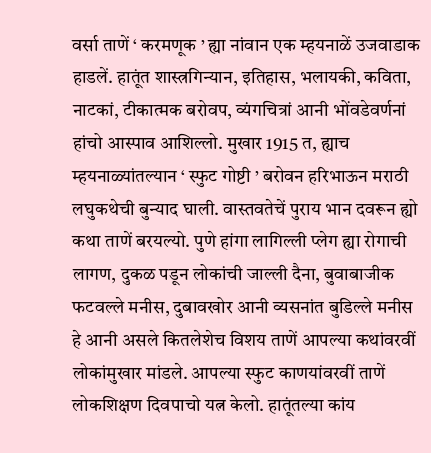वर्सा ताणें ‘ करमणूक ’ ह्या नांवान एक म्हयनाळें उजवाडाक हाडलें. हातूंत शास्त्रगिन्यान, इतिहास, भलायकी, कविता, नाटकां, टीकात्मक बरोवप, व्यंगचित्रां आनी भोंवडेवर्णनां हांचो आस्पाव आशिल्लो. मुखार 1915 त, ह्याच म्हयनाळ्यांतल्यान ‘ स्फुट गोष्टी ’ बरोवन हरिभाऊन मराठी लघुकथेची बुन्याद घाली. वास्तवतेचें पुराय भान दवरून ह्यो कथा ताणें बरयल्यो. पुणे हांगा लागिल्ली प्लेग ह्या रोगाची लागण, दुकळ पडून लोकांची जाल्ली दैना, बुवाबाजीक फटवल्ले मनीस, दुबावखोर आनी व्यसनांत बुडिल्ले मनीस हे आनी असले कितलेशेच विशय ताणें आपल्या कथांवरवीं लोकांमुखार मांडले. आपल्या स्फुट काणयांवरवीं ताणें लोकशिक्षण दिवपाचो यत्न केलो. हातूंतल्या कांय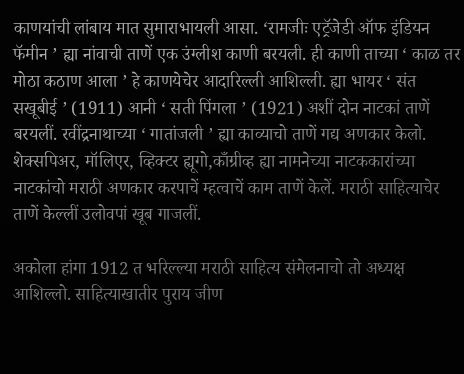काणयांची लांबाय मात सुमाराभायली आसा. ‘रामजीः एट्रॅजेडी ऑफ इंडियन फॅमीन ’ ह्या नांवाची ताणें एक उंग्लीश काणी बरयली. ही काणी ताच्या ‘ काळ तर मोठा कठाण आला ’ हे काणयेचेर आदारिल्ली आशिल्ली. ह्या भायर ‘ संत सखूबीई ’ (1911) आनी ‘ सती पिंगला ’ (1921) अशीं दोन नाटकां ताणें बरयलीं. रवींद्रनाथाच्या ‘ गातांजली ’ ह्या काव्याचो ताणें गद्य अणकार केलो. शेक्सपिअर, मॉलिएर, व्हिक्टर ह्यूगो,काँग्रीव्ह ह्या नामनेच्या नाटककारांच्या नाटकांचो मराठी अणकार करपाचें म्हत्वाचें काम ताणें केलें. मराठी साहित्याचेर ताणें केल्लीं उलोवपां खूब गाजलीं.

अकोला हांगा 1912 त भरिल्ल्या मराठी साहित्य संमेलनाचो तो अध्यक्ष आशिल्लो. साहित्याखातीर पुराय जीण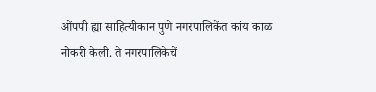ओंपपी ह्या साहित्यीकान पुणे नगरपालिकेंत कांय काळ नोकरी केली. ते नगरपालिकेचें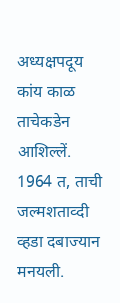अध्यक्षपदूय कांय काळ ताचेकडेन आशिल्लें. 1964 त, ताची जल्मशताव्दी व्हडा दबाज्यान मनयली.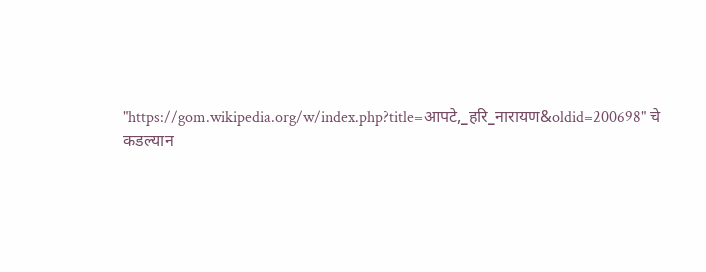"https://gom.wikipedia.org/w/index.php?title=आपटे,_हरि_नारायण&oldid=200698" चे कडल्यान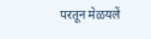परतून मेळयलें